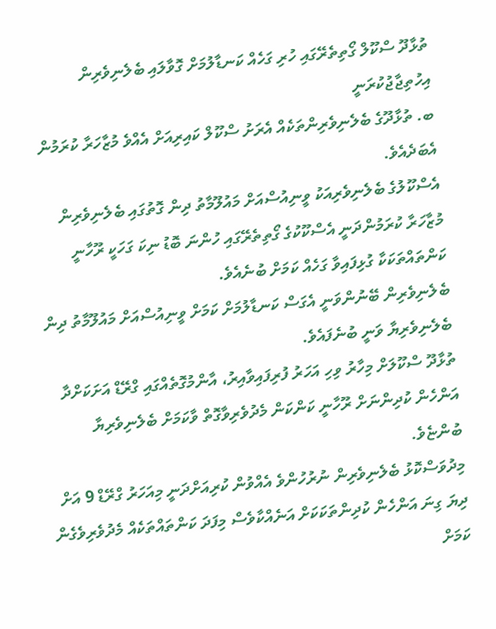ތުޅާދޫ ސްކޫލް ގޯތިތެރޭގައި ހުރި ގަހެއް ކަނޑާލުމަށް ގޮވާލައި ބެލެނިވެރިން އިހުތިޖާޖުކުރަނީ
ބ. ތުޅާދޫގެ ބެލެނިވެރިންތަކެއް އެރަށު ސްކޫލް ކައިރިއަށް އެއްވެ މުޒާހަރާ ކުރަމުން އެބަދެއެވެ.
އެސްކޫލުގެ ބެލެނިވެރިއަކު ވީނިއުސްއަށް މައުލޫމާތު ދިން ގޮތުގައި ބެލެނިވެރިން މުޒާހަރާ ކުރަމުންދަނީ އެސްކޫކުގެ ގޯތިތެރޭގައި ހުންނަ ބޮޑު ނިކަ ގަހަކީ ރޫހާނީ ކަންތައްތަކަކާ ގުޅިފައިވާ ގަހެއް ކަމަށް ބުނެއެވެ.
ބެލެނިވެރިން ބޭނުންވަނީ އެގަސް ކަނޑާލުމަށް ކަމަށް ވީނިއުސްއަށް މައުލޫމާތު ދިން ބެލެނިވެރިޔާ ވަނީ ބުނެފައެވެ.
ތުޅާދޫ ސްކޫލަށް މިހާރު ވިހި އަހަރު ފުރިފައިވާއިރު، އާންމުގޮތެއްގައި ގްރޭޑް އަށަކަށްދާ އަންހެން ކުދިންނަށް ރޫހާނީ ކަންކަން މެދުވެރިވާގޮތް ވާކަމަށް ބެލެނިވެރިޔާ ބުންޏެވެ.
މިދުވަސްކޮޅު ބެލެނިވެރިން ނުރުހުންވެ އެއްވުން ކުރިއަށްދަނީ މިއަހަރު ގްރޭޑް 9 އަށް ދިޔަ ގިނަ އަންހެން ކުދިންތަކަކަށް އަނެއްކާވެސް މިފަދަ ކަންތައްތަކެއް މެދުވެރިވެގެން ކަމަށް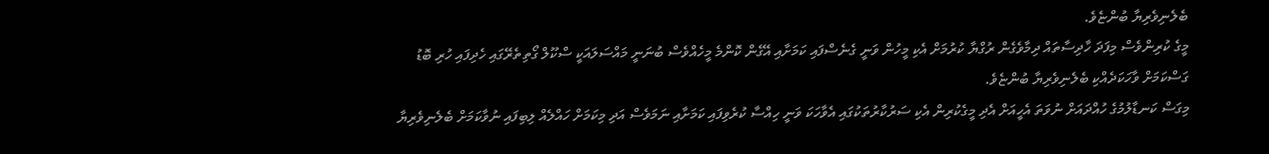ބެލެނިވެރިޔާ ބުންޏެވެ.
މީގެ ކުރިންވެސް މިފަދަ ހާދިސާތައް ދިމާވެގެން ރުގްޔާ ކުރުމަށް އެކި މީހުން ވަނީ ގެނެސްފައި ކަމަށާއި އޭގެން ކޮންމެ މީހެއްވެސް ބުނަނީ މައްސަލައަކީ ސްކޫލް ގޯތިތެރޭގައި ހެދިފައި ހުރި ބޮޑު ގަސްކަމަށް ވާހަކަދެއްކި ބެލެނިވެރިޔާ ބުންޏެވެ.
މިގަސް ކަނޑާލުމުގެ ހުއްދައަށް ނުވަތަ އެހީއަށް އެދި މީގެކުރިން އެކި ސަރުކާރުތަކުގައި އެވާހަކަ ވަނީ ހިއްސާ ކުރެވިފައި ކަމަށާއި ނަމަވެސް އަދި މިކަމަށް ހައްލެއް ލިބިފައި ނުވާކަމަށް ބެލެނިވެރިޔާ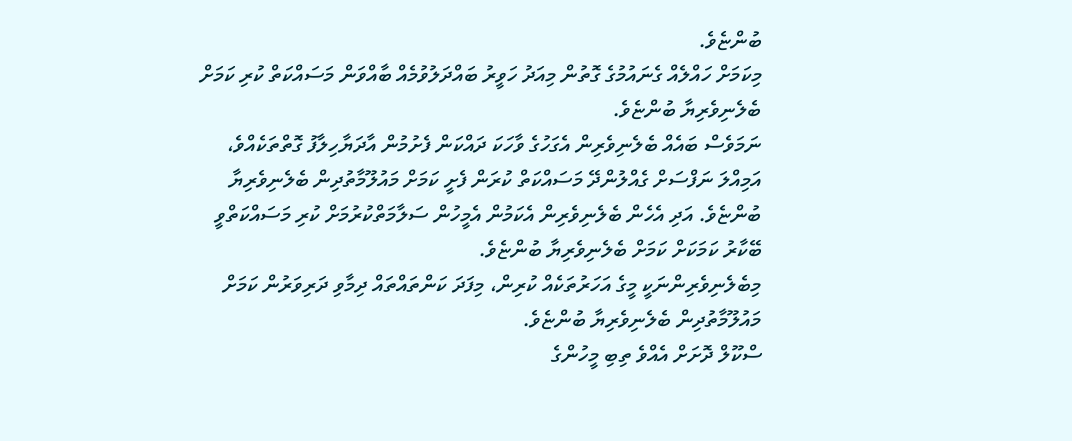ބުންޏެވެ.
މިކަމަށް ހައްލެއް ގެނައުމުގެ ގޮތުން މިއަދު ހަވީރު ބައްދަލުވުމެއް ބާއްވަން މަސައްކަތް ކުރި ކަމަށް ބެލެނިވެރިޔާ ބުންޏެވެ.
ނަމަވެސް ބައެއް ބެލެނިވެރިން އެގަހުގެ ވާހަކަ ދައްކަން ފެށުމުން އާދަޔާހިލާފު ގޮތްތަކެއްވެ، އަމިއްލަ ނަފްސަށް ގެއްލުންދޭ މަސައްކަތް ކުރަން ފެށީ ކަމަށް މައުލޫމާތުދިން ބެލެނިވެރިޔާ ބުންޏެވެ. އަދި އެހެން ބެލެނިވެރިން އެކަމުން އެމީހުން ސަލާމަތްކުރުމަށް ކުރި މަސައްކަތްވީ ބޭކާރު ކަމަކަށް ކަމަށް ބެލެނިވެރިޔާ ބުންޏެވެ.
މިބެލެނިވެރިންނަކީ މީގެ އަހަރުތަކެއް ކުރިން، މިފަދަ ކަންތައްތައް ދިމާވި ދަރިވަރުން ކަމަށް މައުލޫމާތުދިން ބެލެނިވެރިޔާ ބުންޏެވެ.
ސްކޫލް ދޮށަށް އެއްވެ ތިބި މީހުންގެ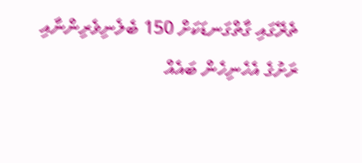ތެރޭގައި ގާތްގަނޑަކަށް 150 ބެލެނިވެރިންނާއި ރަށުގެ އެހެނިހެން ބައެއް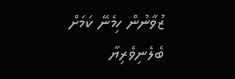ޒުވާނުން ހިމެނޭ ކަމަށް ބެލެނިވެރިޔާ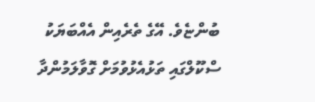ބުންޏެވެ. އޭގެ ތެރެއިން އެއްބަޔަކު ސްކޫލްގައި ތަޅުއެޅުވުމަށް ގޮވާލަމުންދާ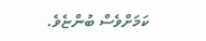ކަމަށްވެސް ބުންޏެވެ.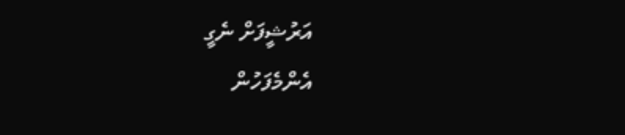އަރުޝީފަށް ނެގީ
އެންމެފަހުން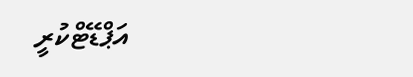އަޕްޑޭޓްކުރީ